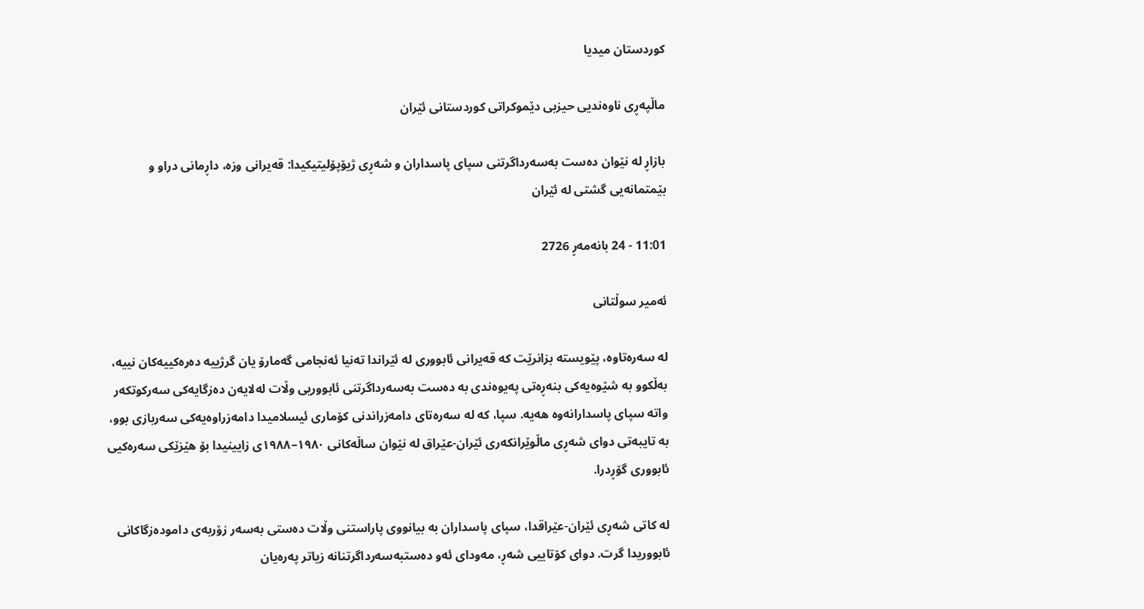کوردستان میدیا

ماڵپەڕی ناوەندیی حیزبی دێموکراتی کوردستانی ئێران

بازاڕ لە نێوان دەست بەسەرداگرتنی سپای پاسداران و شەڕی ژیۆپۆلیتیکیدا: قەیرانی وزە، داڕمانی دراو و بێمتمانەیی گشتی لە ئێران

11:01 - 24 بانەمەڕ 2726

ئەمیر سوڵتانی

لە سەرەتاوە، پێویستە بزانرێت کە قەیرانی ئابووری لە ئێراندا تەنیا ئەنجامی گەمارۆ یان گرژییە دەرەکییەکان نییە، بەڵکوو بە شێوەیەکی بنەڕەتی پەیوەندی بە دەست بەسەرداگرتنی ئابووریی وڵات لەلایەن دەزگایەکی سەرکوتکەر واتە سپای پاسدارانەوە هەیە. سپا، کە لە سەرەتای دامەزراندنی کۆماری ئیسلامیدا دامەزراوەیەکی سەربازی بوو، بە تایبەتی دوای شەڕی ماڵوێرانکەری ئێران-عێراق لە نێوان ساڵەکانی ١٩٨٠–١٩٨٨ی زایینیدا بۆ هێزێکی سەرەکیی ئابووری گۆڕدرا.

لە کاتی شەڕی ئێران-عێراقدا، سپای پاسداران بە بیانووی پاراستنی وڵات دەستی بەسەر زۆربەی دامودەزگاکانی ئابووریدا گرت. دوای کۆتاییی شەڕ، مەودای ئەو دەستبەسەرداگرتنانە زیاتر پەرەیان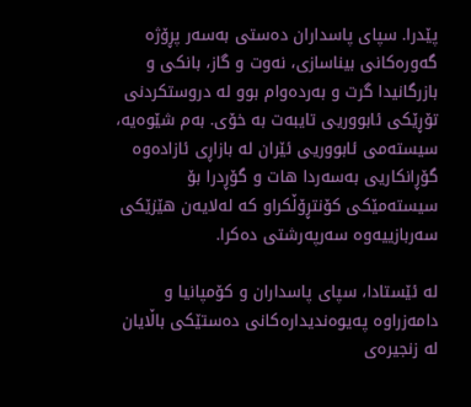پێدرا. سپای پاسداران دەستی بەسەر پڕۆژە گەورەکانی بیناسازی، نەوت و گاز، بانکی و بازرگانیدا گرت و بەردەوام بوو لە دروستکردنی تۆڕێکی ئابووریی تایبەت بە خۆی. بەم شێوەیە، سیستەمی ئابووریی ئێران لە بازاڕی ئازادەوە گۆڕانکاریی بەسەردا هات و گۆڕدرا بۆ سیستەمێکی کۆنتڕۆڵکراو کە لەلایەن هێزێکی سەربازییەوە سەرپەرشتی دەکرا.

لە ئێستادا، سپای پاسداران و کۆمپانیا و دامەزراوە پەیوەندیدارەکانی دەستێکی باڵایان لە زنجیرەی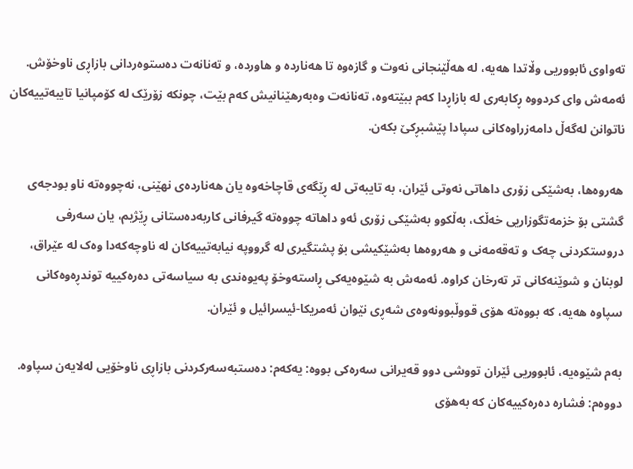تەواوی ئابووریی وڵاتدا هەیە، لە هەڵێنجانی نەوت و گازەوە تا هەناردە و هاوردە، و تەنانەت دەستوەردانی بازاڕی ناوخۆش. ئەمەش وای کردووە ڕکابەری لە بازاڕدا کەم ببێتەوە، تەنانەت وەبەرهێنانیش کەم بێت، چونکە زۆرێک لە کۆمپانیا تایبەتییەکان ناتوانن لەگەڵ دامەزراوەکانی سپادا پێشبڕکێ بکەن.

هەروەها، بەشێکی زۆری داهاتی نەوتی ئێران، بە تایبەتی لە ڕێگەی قاچاخەوە یان هەناردەی نهێنی، نەچووەتە ناو بودجەی گشتی بۆ خزمەتگوزاریی خەڵک، بەڵکوو بەشێکی زۆری ئەو داهاتە چووەتە گیرفانی کاربەدەستانی ڕێژیم، یان سەرفی دروستکردنی چەک و تەقەمەنی و هەروەها بەشێکیشی بۆ پشتگیری لە گرووپە نیابەتییەکان لە ناوچەکەدا وەک لە عێراق، لوبنان و شوێنەکانی تر تەرخان کراوە. ئەمەش بە شێوەیەکی ڕاستەوخۆ پەیوەندی بە سیاسەتی دەرەکییە توندڕەوەکانی سپاوە هەیە، کە بووەتە هۆی قووڵبوونەوەی شەڕی نێوان ئەمریکا-ئیسرائیل و ئێران.

بەم شێوەیە، ئابووریی ئێران تووشی دوو قەیرانی سەرەکی بووە: یەکەم: دەستبەسەرکردنی بازاڕی ناوخۆیی لەلایەن سپاوە. دووەم: فشارە دەرەکییەکان کە بەهۆی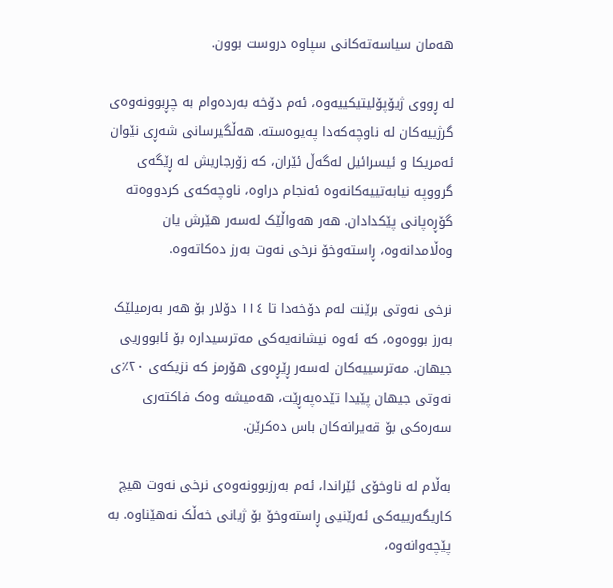هەمان سیاسەتەکانی سپاوە دروست بوون.

لە ڕووی ژیۆپۆلیتیکییەوە، ئەم دۆخە بەردەوام بە چڕبوونەوەی گرژییەکان لە ناوچەکەدا پەیوەستە. هەڵگیرسانی شەڕی نێوان ئەمریکا و ئیسرائیل لەگەڵ ئێران، کە زۆرجاریش لە ڕێگەی گرووپە نیابەتییەکانەوە ئەنجام دراوە، ناوچەکەی کردووەتە گۆڕەپانی پێکدادان. هەر هەواڵێک لەسەر هێرش یان وەڵامدانەوە، ڕاستەوخۆ نرخی نەوت بەرز دەکاتەوە.

نرخی نەوتی برێنت لەم دۆخەدا تا ١١٤ دۆلار بۆ هەر بەرمیلێک بەرز بووەوە، کە ئەوە نیشانەیەکی مەترسیدارە بۆ ئابووریی جیهان. مەترسییەکان لەسەر ڕێڕەوی هۆرمز کە نزیکەی ٢٠٪ی نەوتی جیهان پێیدا تێدەپەڕێت، هەمیشە وەک فاکتەری سەرەکی بۆ قەیرانەکان باس دەکرێن.

بەڵام لە ناوخۆی ئێراندا، ئەم بەرزبوونەوەی نرخی نەوت هیچ کاریگەرییەکی ئەرێنیی ڕاستەوخۆ بۆ ژیانی خەڵک نەهێناوە. بە پێچەوانەوە،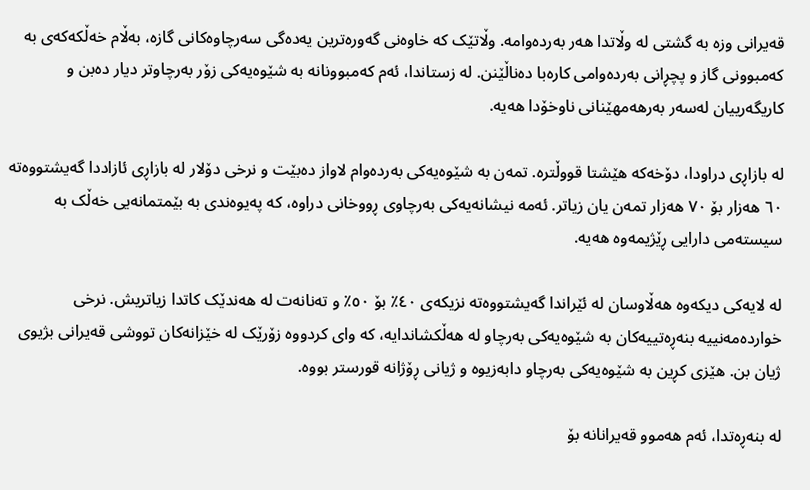قەیرانی وزە بە گشتی لە وڵاتدا هەر بەردەوامە. وڵاتێک کە خاوەنی گەورەترین یەدەگی سەرچاوەکانی گازە، بەڵام خەڵکەکەی بە کەمبوونی گاز و پچڕانی بەردەوامی کارەبا دەناڵێنن. لە زستاندا، ئەم کەمبوونانە بە شێوەیەکی زۆر بەرچاوتر دیار دەبن و کاریگەرییان لەسەر بەرهەمهێنانی ناوخۆدا هەیە.

لە بازاڕی دراودا، دۆخەکە هێشتا قووڵترە. تمەن بە شێوەیەکی بەردەوام لاواز دەبێت و نرخی دۆلار لە بازاڕی ئازاددا گەیشتووەتە ٦٠ هەزار بۆ ٧٠ هەزار تمەن یان زیاتر. ئەمە نیشانەیەکی بەرچاوی ڕووخانی دراوە، کە پەیوەندی بە بێمتمانەیی خەڵک بە سیستەمی دارایی ڕێژیمەوە هەیە.

لە لایەکی دیکەوە هەڵاوسان لە ئێراندا گەیشتووەتە نزیکەی ٤٠٪ بۆ ٥٠٪ و تەنانەت لە هەندێک کاتدا زیاتریش. نرخی خواردەمەنییە بنەڕەتییەکان بە شێوەیەکی بەرچاو لە هەڵکشاندایە، کە وای کردووە زۆرێک لە خێزانەکان تووشی قەیرانی بژیوی ژیان بن. هێزی کڕین بە شێوەیەکی بەرچاو دابەزیوە و ژیانی ڕۆژانە قورستر بووە.

لە بنەڕەتدا، ئەم هەموو قەیرانانە بۆ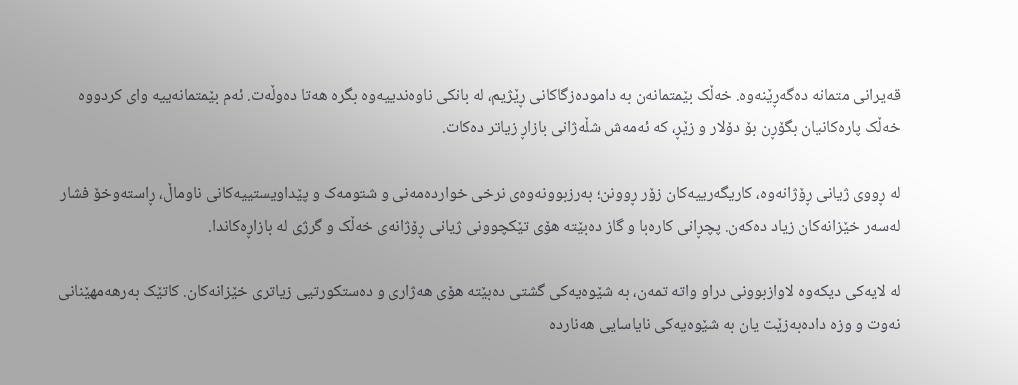قەیرانی متمانە دەگەڕێنەوە. خەڵک بێمتمانەن بە دامودەزگاکانی ڕێژیم، لە بانکی ناوەندییەوە بگرە هەتا دەوڵەت. ئەم بێمتمانەییە وای کردووە خەڵک پارەکانیان بگۆڕن بۆ دۆلار و زێڕ، کە ئەمەش شڵەژانی بازاڕ زیاتر دەکات.

لە ڕووی ژیانی ڕۆژانەوە، کاریگەرییەکان زۆر ڕوونن؛ بەرزبوونەوەی نرخی خواردەمەنی و شتومەک و پێداویستییەکانی ناوماڵ، ڕاستەوخۆ فشار لەسەر خێزانەکان زیاد دەکەن. پچڕانی کارەبا و گاز دەبێتە هۆی تێکچوونی ژیانی ڕۆژانەی خەڵک و گرژی لە بازاڕەکاندا.

لە لایەکی دیکەوە لاوازبوونی دراو واتە تمەن، بە شێوەیەکی گشتی دەبێتە هۆی هەژاری و دەستکورتیی زیاتری خێزانەکان. کاتێک بەرهەمهێنانی نەوت و وزە دادەبەزێت یان بە شێوەیەکی نایاسایی هەناردە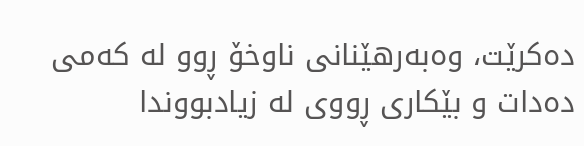دەکرێت، وەبەرهێنانی ناوخۆ ڕوو لە کەمی دەدات و بێکاری ڕووی لە زیادبووندا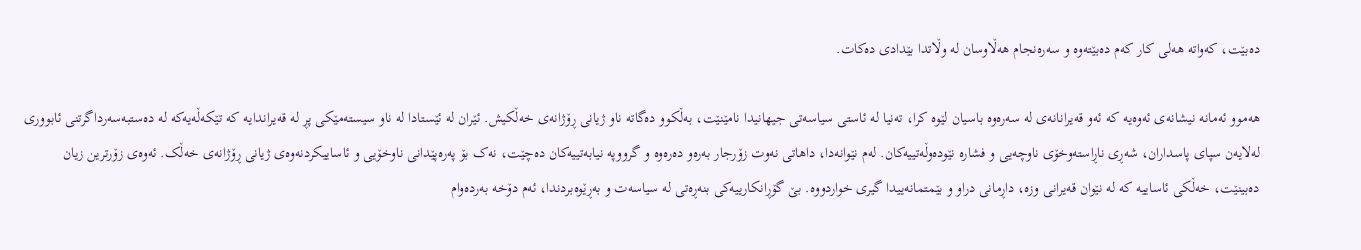دەبێت، کەواتە هەلی کار کەم دەبێتەوە و سەرەنجام هەڵاوسان لە وڵاتدا بێدادی دەکات.

هەموو ئەمانە نیشانەی ئەوەیە کە ئەو قەیرانانەی لە سەرەوە باسیان لێوە کرا، تەنیا لە ئاستی سیاسەتی جیهانیدا نامێنێت، بەڵکوو دەگاتە ناو ژیانی ڕۆژانەی خەڵکیش. ئێران لە ئێستادا لە ناو سیستەمێکی پڕ لە قەیراندایە کە تێکەڵەیەکە لە دەستبەسەرداگرتنی ئابووری لەلایەن سپای پاسداران، شەڕی ناڕاستەوخۆی ناوچەیی و فشارە نێودەوڵەتییەکان. لەم نێوانەدا، داهاتی نەوت زۆرجار بەرەو دەرەوە و گرووپە نیابەتییەکان دەچێت، نەک بۆ پەرەپێدانی ناوخۆیی و ئاساییکردنەوەی ژیانی ڕۆژانەی خەڵک. ئەوەی زۆرترین زیان دەبینێت، خەڵکی ئاساییە کە لە نێوان قەیرانی وزە، داڕمانی دراو و بێمتمانەییدا گیری خواردووە. بێ گۆڕانکارییەکی بنەڕەتی لە سیاسەت و بەڕێوەبردندا، ئەم دۆخە بەردەوام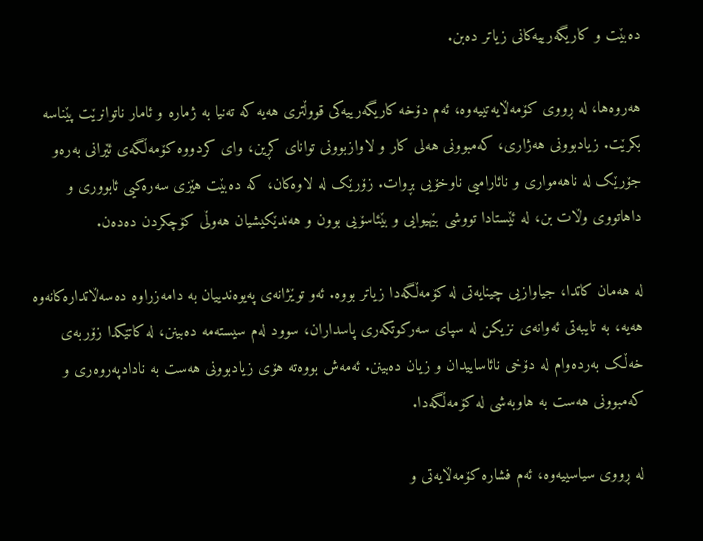دەبێت و کاریگەرییەکانی زیاتر دەبن.

هەروەها، لە ڕووی کۆمەڵایەتییەوە، ئەم دۆخە کاریگەرییەکی قووڵتری هەیە کە تەنیا بە ژمارە و ئامار ناتوانرێت پێناسە بکرێت. زیادبوونی هەژاری، کەمبوونی هەلی کار و لاوازبوونی توانای کڕین، وای کردووە کۆمەڵگەی ئێرانی بەرەو جۆرێک لە ناهەمواری و نائارامیی ناوخۆیی بڕوات. زۆرێک لە لاوەکان، کە دەبێت هێزی سەرەکیی ئابووری و داهاتووی وڵات بن، لە ئێستادا تووشی بێهیوایی و بێئاسۆیی بوون و هەندێکیشیان هەوڵی کۆچکردن دەدەن.

لە هەمان کاتدا، جیاوازیی چینایەتی لە کۆمەڵگەدا زیاتر بووە. ئەو توێژانەی پەیوەندییان بە دامەزراوە دەسەڵاتدارەکانەوە هەیە، بە تایبەتی ئەوانەی نزیکن لە سپای سەرکوتکەری پاسداران، سوود لەم سیستەمە دەبینن، لە کاتێکدا زۆربەی خەڵک بەردەوام لە دۆخی نائاساییدان و زیان دەبینن. ئەمەش بووەتە هۆی زیادبوونی هەست بە نادادپەروەری و کەمبوونی هەست بە هاوبەشی لە کۆمەڵگەدا.

لە ڕووی سیاسییەوە، ئەم فشارە کۆمەڵایەتی و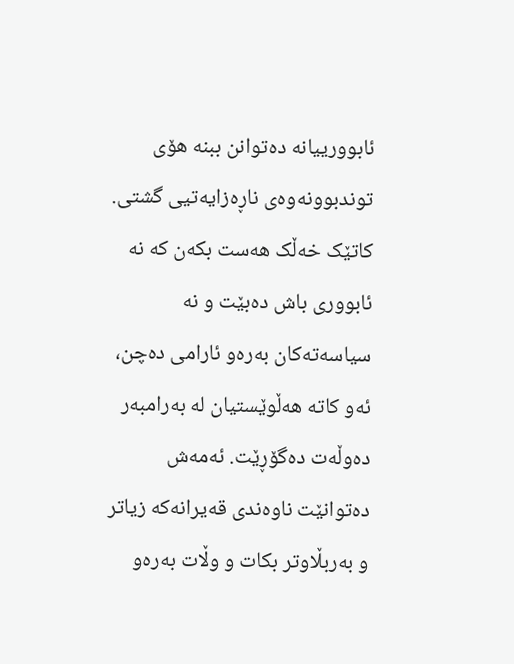ئابوورییانە دەتوانن ببنە هۆی توندبوونەوەی ناڕەزایەتیی گشتی. کاتێک خەڵک هەست بکەن کە نە ئابووری باش دەبێت و نە سیاسەتەکان بەرەو ئارامی دەچن، ئەو کاتە هەڵوێستیان لە بەرامبەر دەوڵەت دەگۆڕێت. ئەمەش دەتوانێت ناوەندی قەیرانەکە زیاتر و بەربڵاوتر بکات و وڵات بەرەو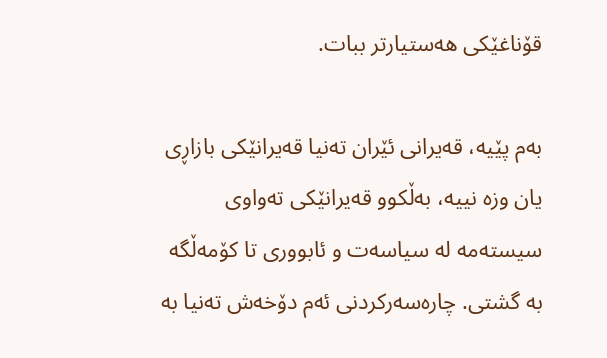قۆناغێکی هەستیارتر ببات.

بەم پێیە، قەیرانی ئێران تەنیا قەیرانێکی بازاڕی یان وزە نییە، بەڵکوو قەیرانێکی تەواوی سیستەمە لە سیاسەت و ئابووری تا کۆمەڵگە بە گشتی. چارەسەرکردنی ئەم دۆخەش تەنیا بە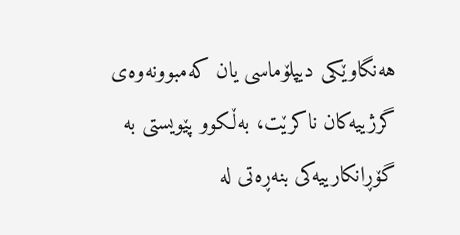هەنگاوێکی دیپلۆماسی یان کەمبوونەوەی گرژییەکان ناکرێت، بەڵکوو پێویستی بە گۆڕانکارییەکی بنەڕەتی لە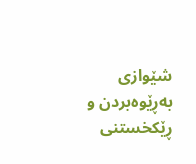شێوازی بەڕێوەبردن و ڕێکخستنی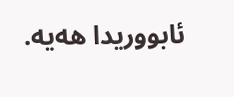ئابووریدا هەیە.